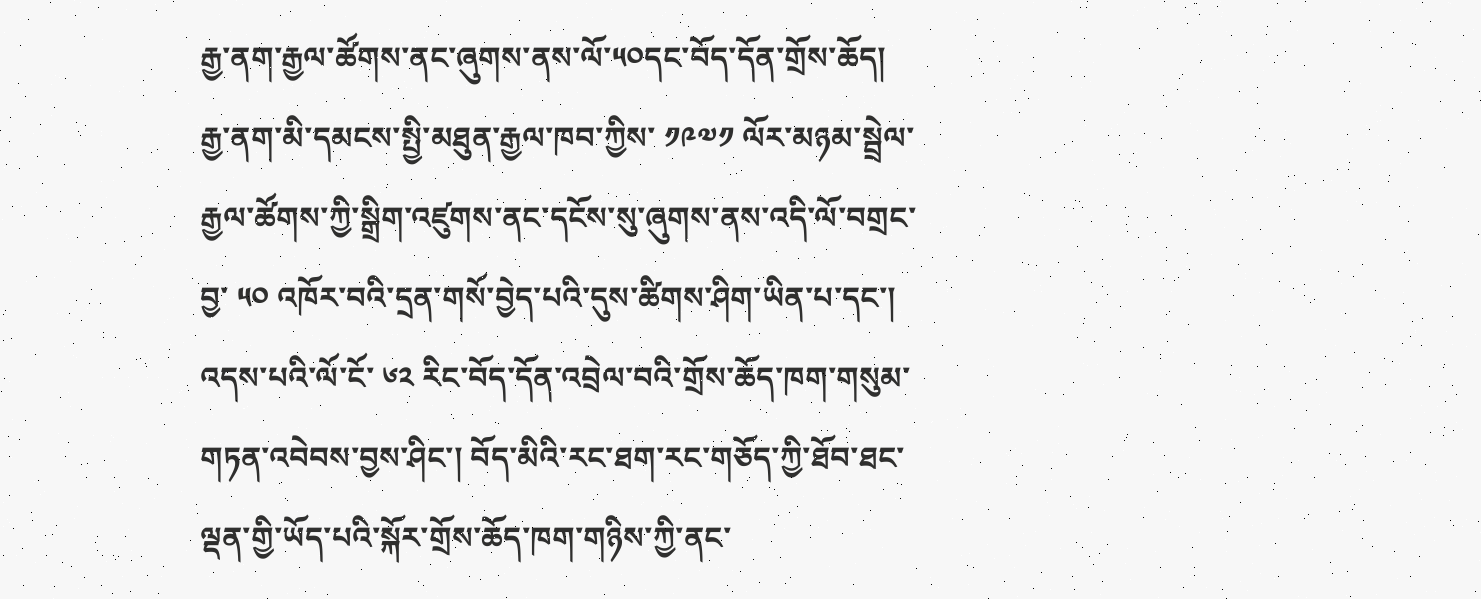རྒྱ་ནག་རྒྱལ་ཚོགས་ནང་ཞུགས་ནས་ལོ་༥༠དང་བོད་དོན་གྲོས་ཆོད།
རྒྱ་ནག་མི་དམངས་སྤྱི་མཐུན་རྒྱལ་ཁབ་ཀྱིས་ ༡༩༧༡ ལོར་མཉམ་སྦྲེལ་རྒྱལ་ཚོགས་ཀྱི་སྒྲིག་འཛུགས་ནང་དངོས་སུ་ཞུགས་ནས་འདི་ལོ་བགྲང་བྱ་ ༥༠ འཁོར་བའི་དྲན་གསོ་བྱེད་པའི་དུས་ཚིགས་ཤིག་ཡིན་པ་དང་། འདས་པའི་ལོ་ངོ་ ༦༢ རིང་བོད་དོན་འབྲེལ་བའི་གྲོས་ཆོད་ཁག་གསུམ་གཏན་འབེབས་བྱས་ཤིང་། བོད་མིའི་རང་ཐག་རང་གཅོད་ཀྱི་ཐོབ་ཐང་ལྡན་གྱི་ཡོད་པའི་སྐོར་གྲོས་ཆོད་ཁག་གཉིས་ཀྱི་ནང་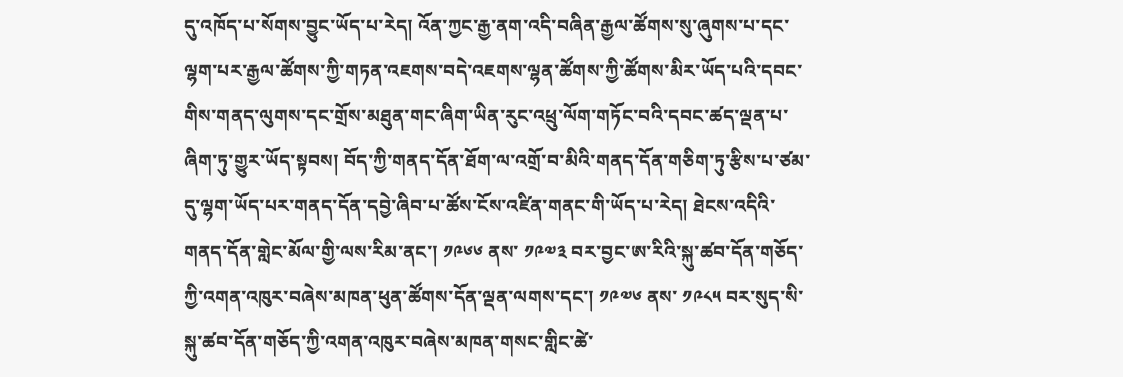དུ་འཁོད་པ་སོགས་བྱུང་ཡོད་པ་རེད། འོན་ཀྱང་རྒྱ་ནག་འདི་བཞིན་རྒྱལ་ཚོགས་སུ་ཞུགས་པ་དང་ལྷག་པར་རྒྱལ་ཚོགས་ཀྱི་གཏན་འཇགས་བདེ་འཇགས་ལྷན་ཚོགས་ཀྱི་ཚོགས་མིར་ཡོད་པའི་དབང་གིས་གནད་ལུགས་དང་གྲོས་མཐུན་གང་ཞིག་ཡིན་རུང་འཕྲུ་ལོག་གཏོང་བའི་དབང་ཚད་ལྡན་པ་ཞིག་ཏུ་གྱུར་ཡོད་སྟབས། བོད་ཀྱི་གནད་དོན་ཐོག་ལ་འགྲོ་བ་མིའི་གནད་དོན་གཅིག་ཏུ་རྩིས་པ་ཙམ་དུ་ལྷག་ཡོད་པར་གནད་དོན་དབྱེ་ཞིབ་པ་ཚོས་ངོས་འཛིན་གནང་གི་ཡོད་པ་རེད། ཐེངས་འདིའི་གནད་དོན་གླེང་མོལ་གྱི་ལས་རིམ་ནང་། ༡༩༦༦ ནས་ ༡༩༧༣ བར་བྱང་ཨ་རིའི་སྐུ་ཚབ་དོན་གཅོད་ཀྱི་འགན་འཁུར་བཞེས་མཁན་ཕུན་ཚོགས་དོན་ལྡན་ལགས་དང་། ༡༩༧༦ ནས་ ༡༩༨༥ བར་སུད་སི་སྐུ་ཚབ་དོན་གཅོད་ཀྱི་འགན་འཁུར་བཞེས་མཁན་གསང་གླིང་ཚེ་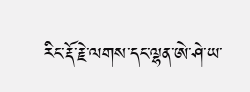རིང་རྡོ་རྗེ་ལགས་དང་ལྷན་ཨེ་ཤེ་ཡ་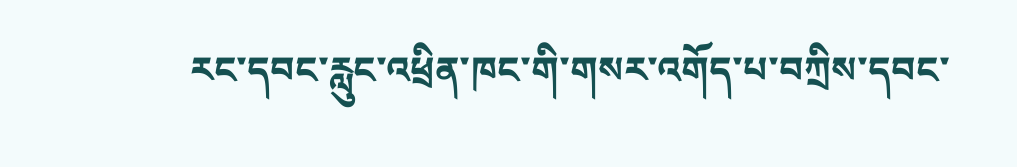རང་དབང་རླུང་འཕྲིན་ཁང་གི་གསར་འགོད་པ་བཀྲིས་དབང་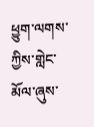ཕྱུག་ལགས་ཀྱིས་གླེང་མོལ་ཞུས་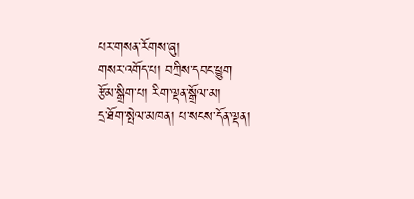པར་གསན་རོགས་ཞུ།
གསར་འགོད་པ། བཀྲིས་དབང་ཕྱུག
རྩོམ་སྒྲིག་པ། རིག་ལྡན་སྒྲོལ་མ།
དྲ་ཐོག་སྤེལ་མཁན། པ་སངས་དོན་ལྡན།